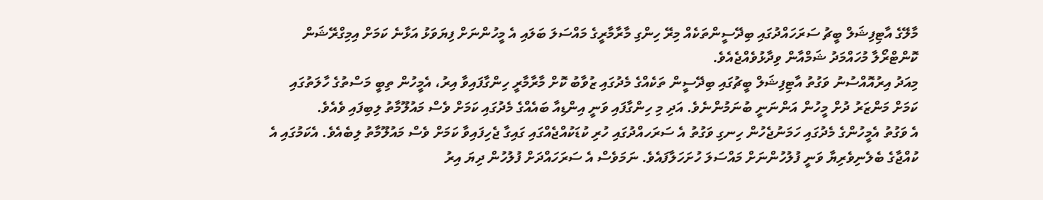މާލޭގެ އާޓިފިޝަލް ބީޗު ސަރަހައްދުގައި ބިދޭސީންތަކެއް މިރޭ ހިންގި މާރާމާރީގެ މައްސަލަ ބަލައި އެ މީހުންނަށް ފިޔަވަޅު އަޅާނެ ކަމަށް އިމިގްރޭޝަން ކޮންޓްރޯލާ މުހައްމަދު ޝަމްއާން ވިދާޅުވެއްޖެއެވެ.
މިއަދު އިރުއޮއްސުނު ވަގުތު އާޓިފިޝަލް ބީޗުގައި ބިދޭސީން ތަކެއްގެ މެދުގައި ޒުވާބު ކޮށް މާރާމާރީ ހިންގާފައިވާ އިރު، އެމީހުން ތިބީ މަސްތުގެ ހާލަތުގައި ކަމަށް މަންޒަރު ދުށް މީހުން އަންނަނީ ބުނަމުންނެވެ. އަދި މި ހިންގާފައި ވަނީ އިންޑިއާ ބައެއްގެ މެދުގައި ކަމަށް ވެސް މައުލޫމާތު ލިބިފައި ވެއެވެ.
އެ ވަގުތު އެމީހުންގެ މެދުގައި ހަމަނުޖެހުން ހިނގި ވަގުތު އެ ސަރަހއްދުގައި ހުރި ކުޑަކުއްޖެއްގައި ގައިގާ ޖެހިފައިވާ ކަމަށް ވެސް މައުލޫމާތު ލިބެއެވެ. އެކަމުގައި އެ ކުއްޖާގެ ބެލެނިވެރިޔާ ވަނީ ފުލުހުންނަށް މައްސަލަ ހުށަހަލާފައެވެ. ނަމަވެސް އެ ސަރަހައްދަށް ފުލުހުން ދިޔަ އިރު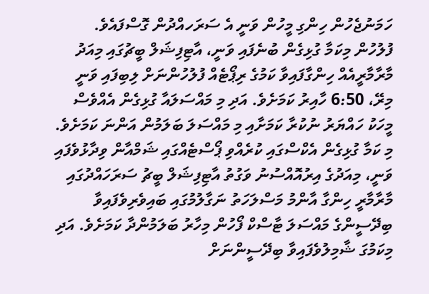ހަމަނުޖެހުން ހިންގި މީހުން ވަނީ އެ ސަރަހއްދުން ގޮސްފައެވެ.
ފުލުހުން މިކަމާ ގުޅިގެން ބުނެފައި ވަނީ، އާޓިފިޝަލް ބީޗުގައި މިއަދު މާރާމާރީއެއް ހިންގާފައިވާ ކަމުގެ ރިޕޯޓެއް ފުލުހުންނަށް ލިބިފައި ވަނީ މިރޭ، 6:50 ހާއިރު ކަމަށެވެ. އަދި މި މައްސަލައާ ގުޅިގެން އެއްވެސް މީހަކު ހައްޔަރު ނުކުރާ ކަމަށާއި މި މައްސަލަ ބަލަމުން އަންނަ ކަމަށެވެ.
މި ކަމާ ގުޅިގެން އެކްސްގައި ކުރެއްވި ޕޯސްޓެއްގައި ޝަމްއާން ވިދާޅުވެފައި ވަނީ، މިއަދުގެ އިރުއޮއްސުނު ވަގުތު އާޓިފިޝަލް ބީޗު ސަރަހައްދުގައި މާރާމާރީ ހިންގާ އާންމު މަސްލަހަތު ނަގާލުމުގައި ބައިވެރިވެފައިވާ ބިދޭސީންގެ މައްސަލަ ޓާސްކް ފޯހުން މިހާރު ބަލަމުންދާ ކަމަށެވެ. އަދި މިކަމުގަ ޝާމިލުވެފައިވާ ބިދޭސީންނަށް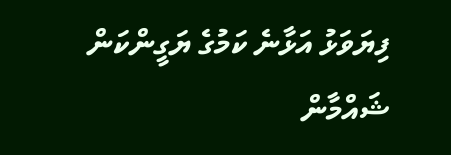ފިޔަވަޅު އަޅާނެ ކަމުގެ ޔަގީންކަން ޝައްމާން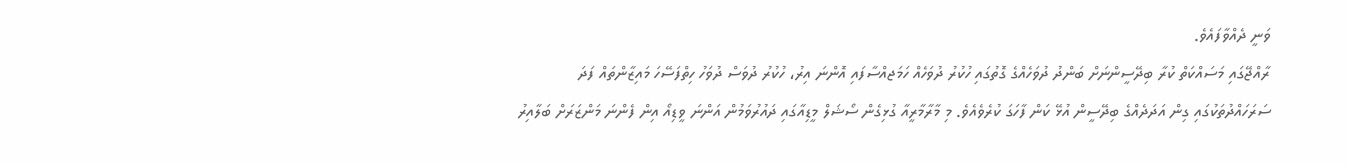ވަނީ ދެއްވާފައެވެ.
ރާއްޖޭގައި މަސައްކަތް ކުރާ ބިދޭސީންނަށް ބަންދު ދުވަހެއްގެ ގޮތުގައި ހުކުރު ދުވަހެއް ހަމަޖއްސާފައި އޮންނަ އިރު، ހުކުރު ދުވަސް ދުވަހު ހިތްފަސޭހަ މައިޒާންތައް ފަދަ ސަރަހައްދުތަކުގައި ގިން އަދަދެއްގެ ބިދޭސީން އުޅޭ ކަން ފާހަގަ ކުރެވެއެވެ. މި މާރާމާރީއާ ގުޅިގެން ސޯޝަލް މީޑިއާގައި ދައުރުވަމުން އަންނަ ވީޑިއޯ އިން ފެންނަ މަންޒަރަށް ބަލާއިރު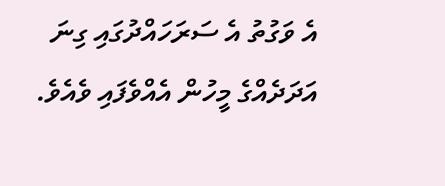އެ ވަގުތު އެ ސަރަހައްދުގައި ގިނަ އަދަދެއްގެ މީހުން އެއްވެފައި ވެއެވެ.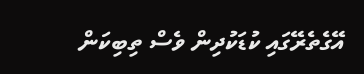އޭގެތެރޭގައި ކުޑަކުދިން ވެސް ތިބިކަން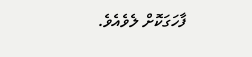ފާހަގަކޮށް ލެވެއެވެ.